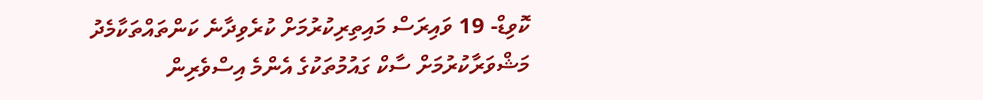ކޮވިޑް- 19 ވައިރަސް މައިތިރިކުރުމަށް ކުރެވިދާނެ ކަންތައްތަކާމެދު މަޝްވަރާކުރުމަށް ސާކް ގައުމުތަކުގެ އެންމެ އިސްވެރިން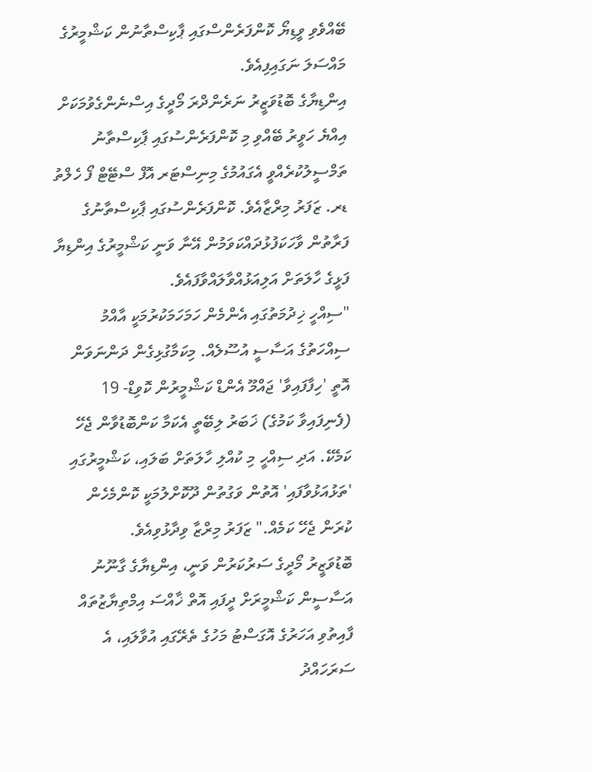ބޭއްވެވި ވީޑިޔޯ ކޮންފަރެންސްގައި ޕާކިސްތާނުން ކަޝްމީރުގެ މައްސަލަ ނަގައިފިއެވެ.
އިންޑިޔާގެ ބޮޑުވަޒީރު ނަރެންދްރަ މޯދީގެ އިސްނެންގެވުމަކަށް އިއްޔެ ހަވީރު ބޭއްވި މި ކޮންފަރެންސުގައި ޕާކިސްތާނު ތަމްސީލުކުރެއްވީ އެގައުމުގެ މިނިސްޓަރ އޮފް ސްޓޭޓް ފޯ ހެލްތު ޑރ. ޒަފަރު މިރްޒާއެވެ. ކޮންފަރެންސުގައި ޕާކިސްތާނުގެ ފަރާތުން ވާހަކަފުޅުދައްކަވަމުން އޭނާ ވަނީ ކަޝްމީރުގެ އިންޑިޔާ ފަޅީގެ ހާލަތަށް އަލިއަޅުއްވާލައްވާފައެވެ.
"ސިއްހީ ޚިދުމަތުގައި އެންމެން ހަމަހަމަކުރުމަކީ އާއްމު ސިއްހަތުގެ އަސާސީ އުސޫލެއް. މިކަމާގުޅިގެން ދަންނަވަން އޮތީ 'ހިފާފައިވާ' ޖައްމޫ އެންޑް ކަޝްމީރުން ކޮވިޑް- 19 (ފެނިފައިވާ ކަމުގެ) ޚަބަރު ލިބޭތީ އެކަމާ ކަންބޮޑުވާން ޖެހޭ ކަމެކޭ. އަދި ސިއްހީ މި ކުއްލި ހާލަތަށް ބަލައި، ކަޝްމީރުގައި 'ތަޅުއަޅުވާފައި' އޮތުން ވަގުތުން ދޫކޮށްލުމަކީ ކޮންމެހެން ކުރަން ޖެހޭ ކަމެއް." ޒަފަރު މިރްޒާ ވިދާޅުވިއެވެ.
ބޮޑުވަޒީރު މޯދީގެ ސަރުކަރުން ވަނީ، އިންޑިޔާގެ ގާނޫނު އަސާސީން ކަޝްމީރަށް ދީފައި އޮތް ޚާއްސަ އިމްތިޔާޒުތައް ފާއިތުވި އަހަރުގެ އޮގަސްޓު މަހުގެ ތެރޭގައި އުވާލައި، އެ ސަރަހައްދު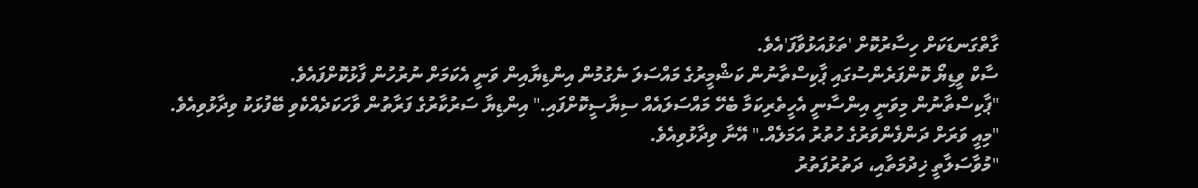ގާތްގަނޑަކަށް ހިސާރުކޮށް 'ތަޅުއަޅުވާފަ'އެވެ.
ސާކް ވީޑިޔޯ ކޮންފަރެންސުގައި ޕާކިސްތާނުން ކަޝްމީރުގެ މައްސަލަ ނެގުމުން އިންޑިޔާއިން ވަނީ އެކަމަށް ނުރުހުން ފާޅުކޮށްފައެވެ.
"ޕާކިސްތާނުން މިވަނީ އިންސާނީ އެހީތެރިކަމާ ބެހޭ މައްސަލައެއް ސިޔާސީކޮށްފައި." އިންޑިޔާ ސަރުކާރުގެ ފަރާތުން ވާހަކަދެއްކެވި ބޭފުޅަކު ވިދާޅުވިއެވެ. "މިއީ ވަރަށް ދަންފެންވަރުގެ ހުތުރު އަމަލެއް." އޭނާ ވިދާޅުވިއެވެ.
"މުވާސަލާތީ ޚިދުމަތާއި، ދަތުރުފަތުރު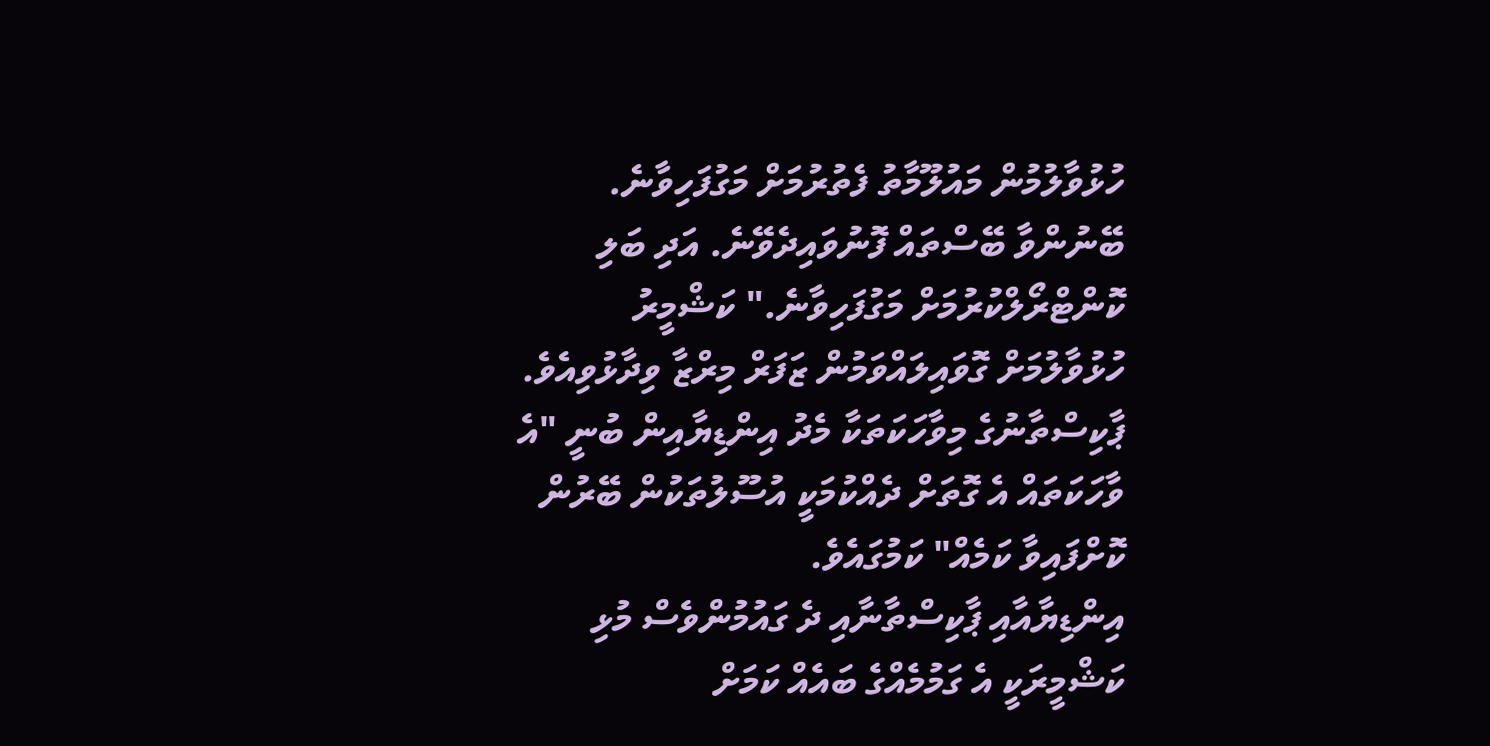ހުޅުވާލުމުން މައުލޫމާތު ފެތުރުމަށް މަގުފަހިވާނެ. ބޭނުންވާ ބޭސްތައް ފޮނުވައިދެވޭނެ. އަދި ބަލި ކޮންޓްރޯލްކުރުމަށް މަގުފަހިވާނެ." ކަޝްމީރު ހުޅުވާލުމަށް ގޮވައިލައްވަމުން ޒަފަރް މިރްޒާ ވިދާޅުވިއެވެ.
ޕާކިސްތާނުގެ މިވާހަކަތަކާ މެދު އިންޑިޔާއިން ބުނީ "އެ ވާހަކަތައް އެ ގޮތަށް ދެއްކުމަކީ އުސޫލުތަކުން ބޭރުން ކޮށްފައިވާ ކަމެއް" ކަމުގައެވެ.
އިންޑިޔާއާއި ޕާކިސްތާނާއި ދެ ގައުމުންވެސް މުޅި ކަޝްމީރަކީ އެ ގަމުމެއްގެ ބައެއް ކަމަށް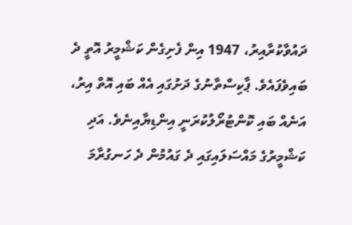ދައުވާކުރާއިރު، 1947 އިން ފެށިގެން ކަޝްމީރު އޮތީ ދެ ބައިވެފައެވެ. ޕާކިސްތާނުގެ ދަށުގައި އެއް ބައި އޮތް އިރު، އަނެއް ބައި ކޮންޓުރޯލުކުރަނީ އިންޑިޔާއިނެވެ. އަދި ކަޝްމީރުގެ މައްސަލައިގައި ދެ ގައުމުން ދެ ހަނގުރާމަ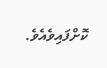ކޮށްފައިވެއެވެ.